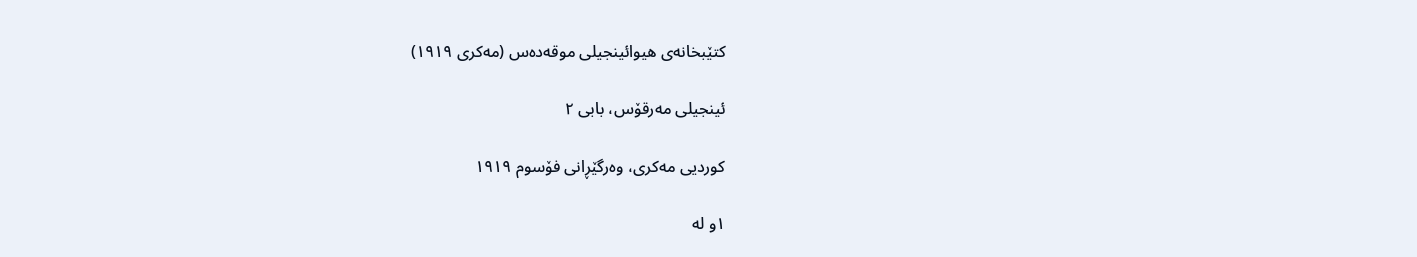کتێبخانەی هیوائینجیلی موقەدەس (مەکری ١٩١٩)

ئینجیلی مەرقۆس، بابی ٢

کوردیی مەکری، وەرگێڕانی فۆسوم ١٩١٩

١و لە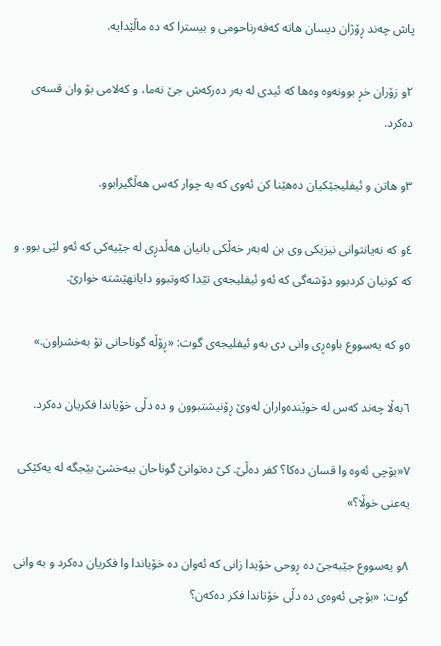پاش چەند ڕۆژان دیسان هاتە کەفەرناحومی و بیسترا کە دە ماڵێدایە.

٢و زۆران خڕ بوونەوە وەها کە ئیدی لە بەر دەرکەش جێ نەما، و کەلامی بۆ وان قسەی دەکرد.

٣و هاتن و ئیفلیجێکیان دەهێنا کن ئەوی کە بە چوار کەس هەڵگیرابوو.

٤و کە نەیانتوانی نیزیکی وی بن لەبەر خەڵکی بانیان هەڵدڕی لە جێیەکی کە ئەو لێی بوو. و کە کونیان کردبوو دۆشەگی کە ئەو ئیفلیجەی تێدا کەوتبوو دایانهێشتە خوارێ.

٥و کە یەسووع باوەڕی وانی دی بەو ئیفلیجەی گوت: «ڕۆڵە گوناحانی تۆ بەخشراون.»

٦بەڵا چەند کەس لە خوێندەواران لەوێ ڕۆنیشتبوون و دە دڵی خۆیاندا فکریان دەکرد.

٧«بۆچی ئەوە وا قسان دەکا؟ کفر دەڵێ. کێ دەتوانێ گوناحان ببەخشێ بێجگە لە یەکێکی یەعنی خوڵا؟»

٨و یەسووع جێبەجێ دە ڕوحی خۆیدا زانی کە ئەوان دە خۆیاندا وا فکریان دەکرد و بە وانی گوت: «بۆچی ئەوەی دە دڵی خۆتاندا فکر دەکەن؟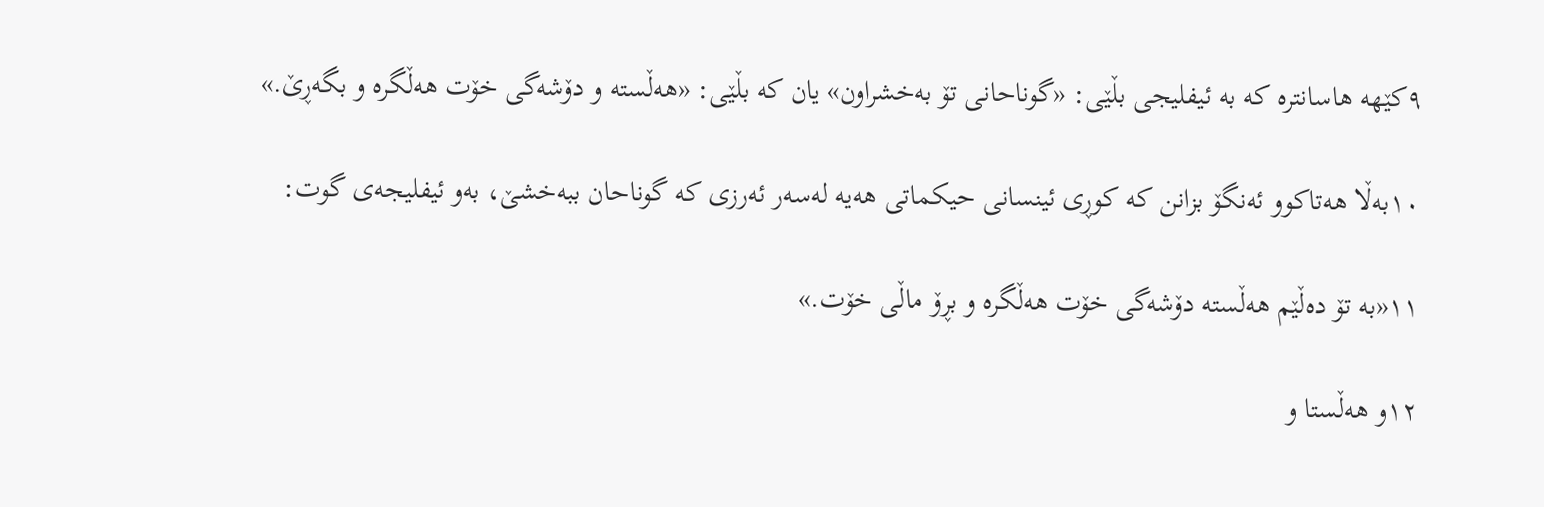٩کێهە هاسانترە کە بە ئیفلیجی بڵێی: «گوناحانی تۆ بەخشراون» یان کە بڵێی: «هەڵستە و دۆشەگی خۆت هەڵگرە و بگەڕێ.»

١٠بەڵا هەتاکوو ئەنگۆ بزانن کە کوڕی ئینسانی حیکماتی هەیە لەسەر ئەرزی کە گوناحان ببەخشێ، بەو ئیفلیجەی گوت:

١١«بە تۆ دەڵێم هەڵستە دۆشەگی خۆت هەڵگرە و بڕۆ ماڵی خۆت.»

١٢و هەڵستا و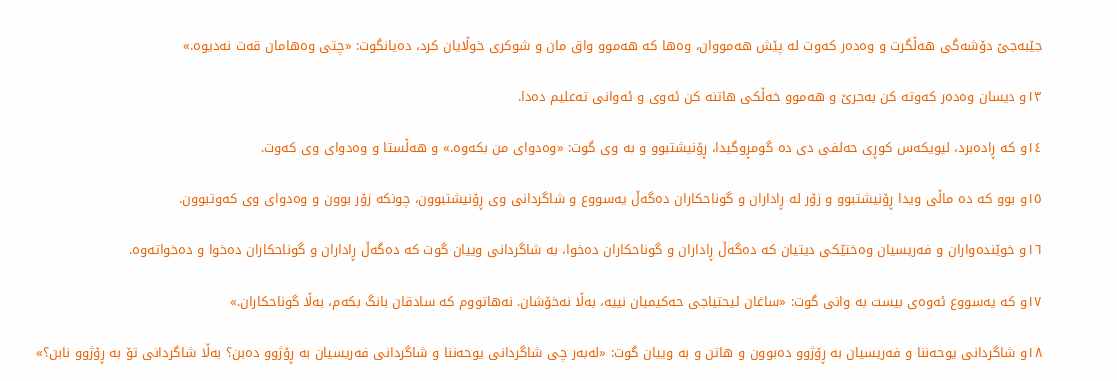جێبەجێ دۆشەگی هەڵگرت و وەدەر کەوت لە پێش هەمووان، وەها کە هەموو واق مان و شوکری خوڵایان کرد، دەیانگوت: «چتی وەهامان قەت نەدیوە.»

١٣و دیسان وەدەر کەوتە کن بەحرێ و هەموو خەڵکی هاتنە کن ئەوی و ئەوانی تەعلیم دەدا.

١٤و کە ڕادەبرد، لیویکەس کوڕی حەلفی دی دە گومڕوگیدا، ڕۆنیشتبوو و بە وی گوت: «وەدوای من بکەوە.» و هەڵستا و وەدوای وی کەوت.

١٥و بوو کە دە ماڵی ویدا ڕۆنیشتبوو و زۆر لە ڕاداران و گوناحکاران دەگەڵ یەسووع و شاگردانی وی ڕۆنیشتبوون، چونکە زۆر بوون و وەدوای وی کەوتبوون.

١٦و خوێندەواران و فەریسیان وەختێکی دیتیان کە دەگەڵ ڕاداران و گوناحکاران دەخوا، بە شاگردانی وییان گوت کە دەگەڵ ڕاداران و گوناحکاران دەخوا و دەخواتەوە.

١٧و کە یەسووع ئەوەی بیست بە وانی گوت: «ساغان ئیحتیاجی حەکیمیان نییە، بەڵا نەخۆشان. نەهاتووم کە سادقان بانگ بکەم، بەڵا گوناحکاران.»

١٨و شاگردانی یوحەننا و فەریسیان بە ڕۆژوو دەبوون و هاتن و بە وییان گوت: «لەبەر چی شاگردانی یوحەننا و شاگردانی فەریسیان بە ڕۆژوو دەبن؟ بەڵا شاگردانی تۆ بە ڕۆژوو نابن؟»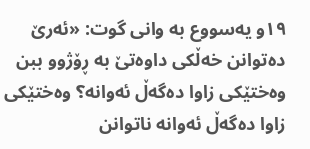١٩و یەسووع بە وانی گوت: «ئەرێ دەتوانن خەڵکی داوەتێ بە ڕۆژوو ببن وەختێکی زاوا دەگەڵ ئەوانە؟ وەختێکی زاوا دەگەڵ ئەوانە ناتوانن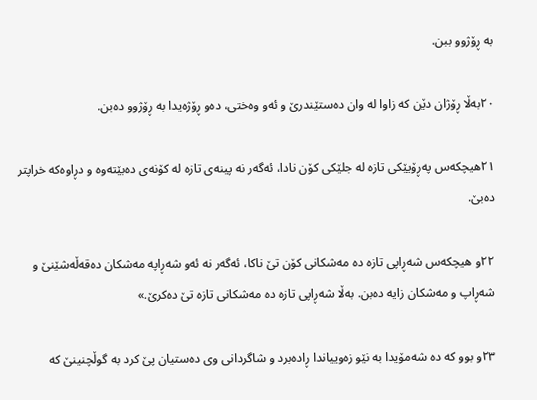بە ڕۆژوو ببن.

٢٠بەڵا ڕۆژان دێن کە زاوا لە وان دەستێندرێ و ئەو وەختی، دەو ڕۆژەیدا بە ڕۆژوو دەبن.

٢١هیچکەس پەڕۆیێکی تازە لە جلێکی کۆن نادا، ئەگەر نە پینەی تازە لە کۆنەی دەبێتەوە و دڕاوەکە خراپتر دەبێ.

٢٢و هیچکەس شەڕاپی تازە دە مەشکانی کۆن تێ ناکا، ئەگەر نە ئەو شەڕاپە مەشکان دەقەڵەشێنێ و شەڕاپ و مەشکان زایە دەبن. بەڵا شەڕاپی تازە دە مەشکانی تازە تێ دەکرێ.»

٢٣و بوو کە دە شەمۆیدا بە نێو زەوییاندا ڕادەبرد و شاگردانی وی دەستیان پێ کرد بە گوڵچنینێ کە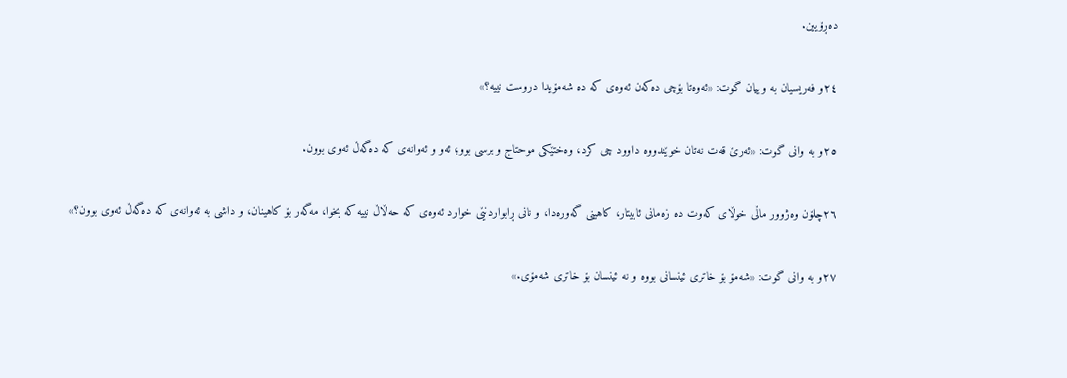دەڕۆیین.

٢٤و فەریسیان بە وییان گوت: «ئەوەتا بۆچی دەکەن ئەوەی کە دە شەمۆیدا دروست نییە؟»

٢٥و بە وانی گوت: «ئەرێ قەت نەتان خوێندووە داوود چی کرد، وەختێکی موحتاج و برسی بوو؛ ئەو و ئەوانەی کە دەگەڵ ئەوی بوون.

٢٦چلۆن وەژوور ماڵی خوڵای کەوت دە زەمانی ئابیتار، کاهینی گەورەدا، و نانی ڕابواردنێی خوارد ئەوەی کە حەڵاڵ نییە کە بخوا، مەگەر بۆ کاهینان، و داشی بە ئەوانەی کە دەگەڵ ئەوی بوون؟»

٢٧و بە وانی گوت: «شەمۆ بۆ خاتری ئینسانی بووە و نە ئینسان بۆ خاتری شەمۆی.»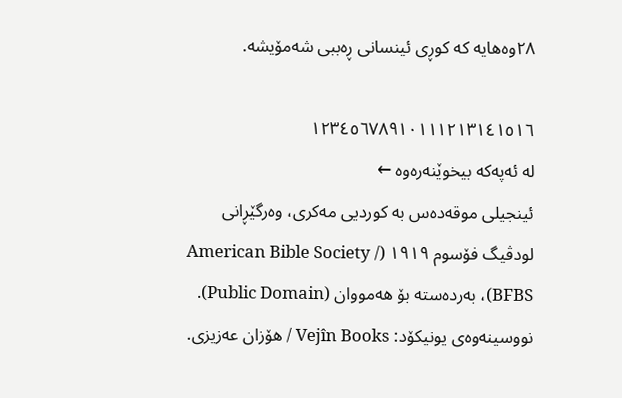٢٨وەهایە کە کوڕی ئینسانی ڕەببی شەمۆیشە.

١٢٣٤٥٦٧٨٩١٠١١١٢١٣١٤١٥١٦
لە ئەپەکە بیخوێنەرەوە ←
ئینجیلی موقەدەس بە کوردیی مەکری، وەرگێڕانی لودڤیگ فۆسوم ١٩١٩ (American Bible Society / BFBS)، بەردەستە بۆ هەمووان (Public Domain). نووسینەوەی یونیکۆد: Vejîn Books / هۆزان عەزیزی.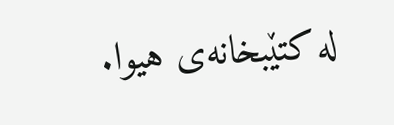لە کتێبخانەی هیوا.